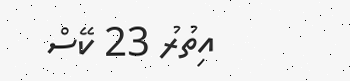އިތުރު 23 ކޭސް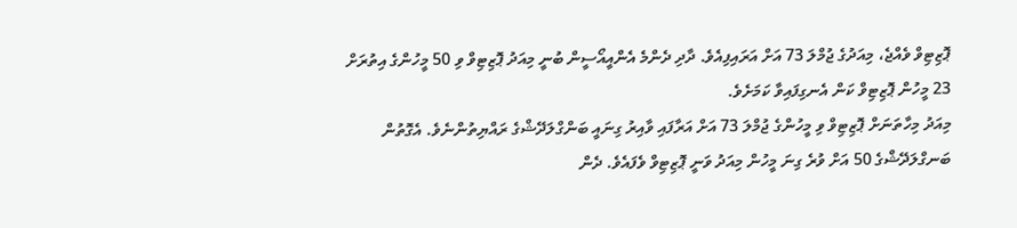ޕޮޒިޓިވް ވެއްޖެ، މިއަދުގެ ޖުމްލަ 73 އަށް އަރައިފިއެވެ. ދާދި ދެންމެ އެންއީއޯސީން ބުނީ މިއަދު ޕޮޒިޓިވް ވި 50 މީހުންގެ އިތުރަށް 23 މީހުން ޕޮޒިޓިވް ކަން އެނގިފައިވާ ކަމަށެވެ.
މިއަދު މިހާތަނަށް ޕޮޒިޓިވް ވި މީހުންގެ ޖުމްލަ 73 އަށް އަރާފައި ވާއިރު ގިނައީ ބަންގްލަދޭޝްގެ ރައްޔިތުންނެވެ. އެގޮތުން ބަނގްލަދޭޝްގެ 50 އަށް ވުރެ ގިނަ މީހުން މިއަދު ވަނީ ޕޮޒިޓިވް ވެފައެވެ. ދެން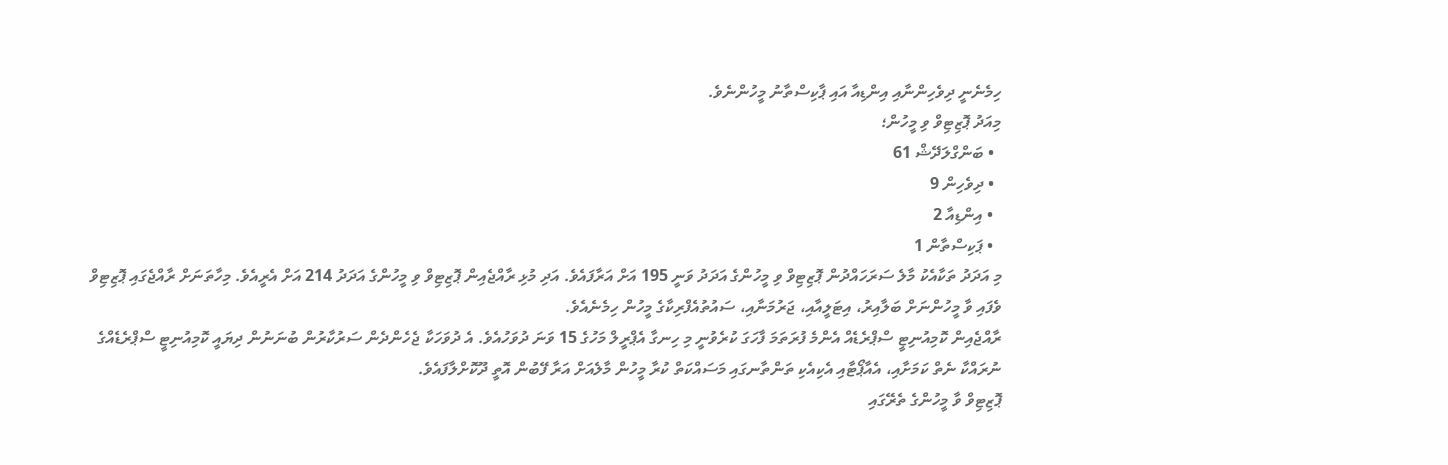ހިމެނެނީ ދިވެހިންނާއި އިންޑިއާ އައި ޕާކިސްތާނު މީހުންނެވެ.
މިއަދު ޕޮޒިޓިވް ވި މީހުން؛
  • ބަންގްލަދޭޝް 61
  • ދިވެހިން 9
  • އިންޑިއާ 2
  • ޕަކިސްތާން 1
މި އަދަދު ތަކާއެކު މާލެ ސަރަހައްދުން ޕޮޒިޓިވް ވި މީހުންގެ އަދަދު ވަނީ 195 އަށް އަރާފައެވެ. އަދި މުޅި ރާއްޖެއިން ޕޮޒިޓިވް ވި މީހުންގެ އަދަދު 214 އަށް އެރީއެވެ. މިހާތަނަށް ރާއްޖެގައި ޕޮޒިޓިވް ވެފައި ވާ މީހުންނަށް ބަލާއިރު، އިޓަލީއާއި، ޖަރުމަނާއި، ސައުތުއެފްރިކާގެ މީހުން ހިމެނެއެވެ.
ރާއްޖެއިން ކޮމިއުނިޓީ ސްޕްރެޑެއް އެންމެ ފުރަތަމަ ފާހަގަ ކުރެވުނީ މި ހިނގާ އެޕްރީލް މަހުގެ 15 ވަނަ ދުވަހުއެވެ. އެ ދުވަހަކާ ޖެހެންދެން ސަރުކާރުން ބުނަނުން ދިޔައީ ކޮމިއުނިޓީ ސްޕްރެޑެއްގެ ނުރައްކާ ނެތް ކަމަށާއި، އެއާޕޯޓާއި އެކިއެކި ތަންތާނގައި މަސައްކަތް ކުރާ މީހުން މާލެއަށް އަރާ ފޭބުން އޮތީ ދޫކޮށްލާފައެވެ.
ޕޮޒިޓިވް ވާ މީހުންގެ ތެރޭގައި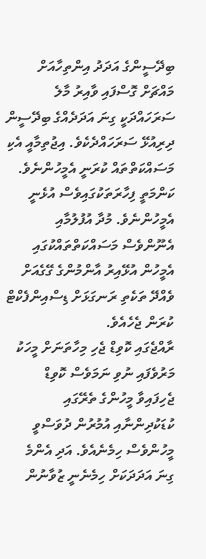ބިދޭސީންގެ އަދަދު އިންތިހާއަށް މައްޗަށް ގޮސްފައި ވާއިރު މާލެ ސަރަހައްދަކީ ގިނަ އަދަދެއްގެ ބިދޭސީން ދިރިއުޅޭ ސަރަހައްދެކެވެ. އިޖުތިމާއީ އެކި މަސައްކަތްތައް ކުރަނީ އެމީހުންނެވެ. ކަންމަތީ ފިހާރަތަކުގައިވެސް އުޅެނީ އެމީހުންނެވެ. މުދާ އުފުލުމާއި އެނޫންވެސް މަސައްކަތްތައްކުގައި އެމީހުން އުޅޭއިރު އާންމުންގެ ގޭގެއަށް ވެއްދޭ ތަކެތި ރަނގަޅަށް ޑިސްއިންފެކްޓް ކުރަން ޖެހެއެވެ.
ރާއްޖެގައި ކޮވިޑް ޖެހި މިހާތަނަށް މީހަކު މަރުވެފައި ނުވި ނަމަވެސް ކޮވިޑް ޖެހިފައިވާ މީހުންގެ ތެރޭގައި ކުޑަކުދިންނާއި އުމުރުން ދުވަސްވީ މީހުންވެސް ހިމެނެއެވެ. އަދި އެންމެ ގިނަ އަދަދަކަށް ހިމެނެނީ ޒުވާނުން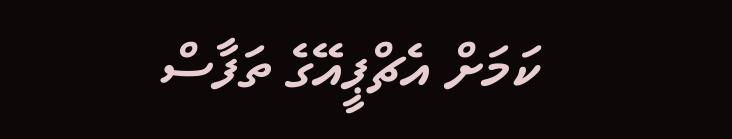ކަމަށް އެޗްޕީއޭގެ ތަފާސް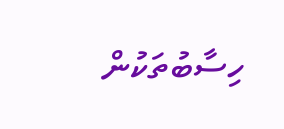ހިސާބުތަކުން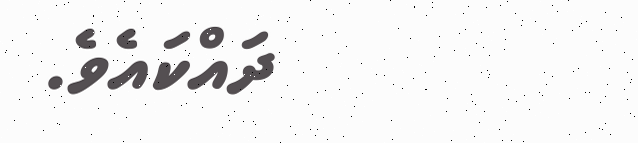ދައްކައެވެ.